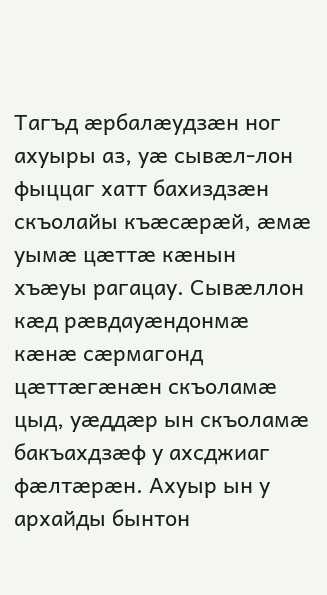Тагъд æрбалæудзæн ног ахуыры аз, уæ сывæл-лон фыццаг хатт бахиздзæн скъолайы къæсæрæй, æмæ уымæ цæттæ кæнын хъæуы рагацау. Сывæллон кæд рæвдауæндонмæ кæнæ сæрмагонд цæттæгæнæн скъоламæ цыд, уæддæр ын скъоламæ бакъахдзæф у ахсджиаг фæлтæрæн. Ахуыр ын у архайды бынтон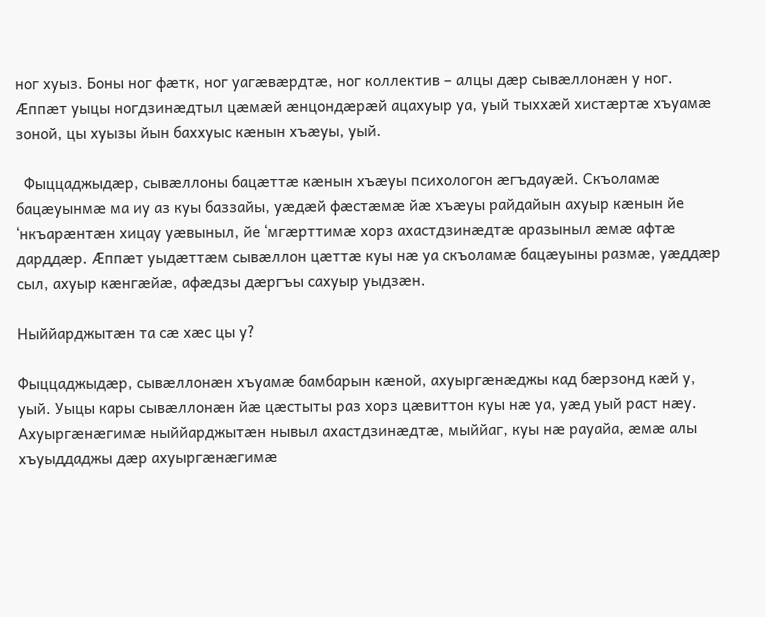ног хуыз. Боны ног фæтк, ног уагæвæрдтæ, ног коллектив – алцы дæр сывæллонæн у ног. Æппæт уыцы ногдзинæдтыл цæмæй æнцондæрæй ацахуыр уа, уый тыххæй хистæртæ хъуамæ зоной, цы хуызы йын баххуыс кæнын хъæуы, уый.

  Фыццаджыдæр, сывæллоны бацæттæ кæнын хъæуы психологон æгъдауæй. Скъоламæ бацæуынмæ ма иу аз куы баззайы, уæдæй фæстæмæ йæ хъæуы райдайын ахуыр кæнын йе ʻнкъарæнтæн хицау уæвыныл, йе ʻмгæрттимæ хорз ахастдзинæдтæ аразыныл æмæ афтæ дарддæр. Æппæт уыдæттæм сывæллон цæттæ куы нæ уа скъоламæ бацæуыны размæ, уæддæр сыл, ахуыр кæнгæйæ, афæдзы дæргъы сахуыр уыдзæн.

Ныййарджытæн та сæ хæс цы у?

Фыццаджыдæр, сывæллонæн хъуамæ бамбарын кæной, ахуыргæнæджы кад бæрзонд кæй у, уый. Уыцы кары сывæллонæн йæ цæстыты раз хорз цæвиттон куы нæ уа, уæд уый раст нæу. Ахуыргæнæгимæ ныййарджытæн нывыл ахастдзинæдтæ, мыййаг, куы нæ рауайа, æмæ алы хъуыддаджы дæр ахуыргæнæгимæ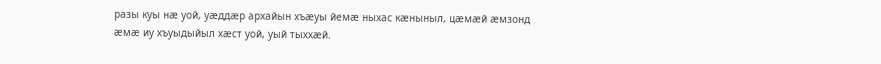разы куы нæ уой, уæддæр архайын хъæуы йемæ ныхас кæныныл, цæмæй æмзонд æмæ иу хъуыдыйыл хæст уой, уый тыххæй.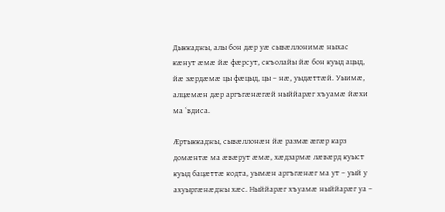Дыккаджы, алы бон дæр уæ сывæллонимæ ныхас кæнут æмæ йæ фæрсут, скъолайы йæ бон куыд ацыд, йæ зæрдæмæ цы фæцыд, цы – нæ, уыдæттæй. Уыимæ, алцæмæн дæр аргъгæнæгæй ныййарæг хъуамæ йæхи ма ʻвдиса.

Æртыккаджы, сывæллонæн йæ размæ æгæр карз домæнтæ ма æвæрут æмæ, хæдзармæ лæвæрд куыст куыд бацæттæ кодта, уымæн аргъгæнæг ма ут – уый у ахуыргæнæджы хæс. Ныййарæг хъуамæ ныййарæг уа –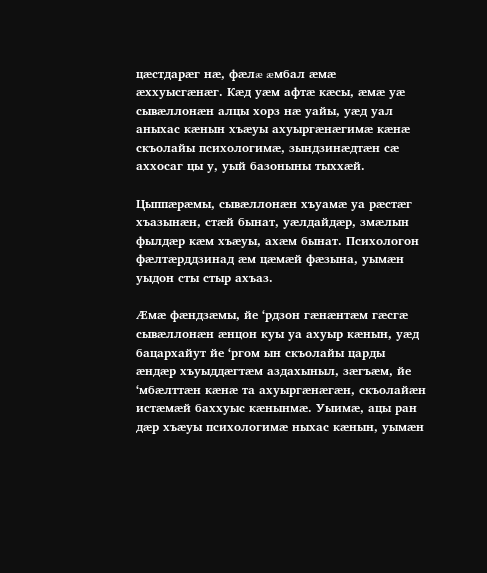цæстдарæг нæ, фæлæ æмбал æмæ æххуысгæнæг. Кæд уæм афтæ кæсы, æмæ уæ сывæллонæн алцы хорз нæ уайы, уæд уал аныхас кæнын хъæуы ахуыргæнæгимæ кæнæ скъолайы психологимæ, зындзинæдтæн сæ аххосаг цы у, уый базоныны тыххæй.

Цыппæрæмы, сывæллонæн хъуамæ уа рæстæг хъазынæн, стæй бынат, уæлдайдæр, змæлын фылдæр кæм хъæуы, ахæм бынат. Психологон фæлтæрддзинад æм цæмæй фæзына, уымæн уыдон сты стыр ахъаз.

Æмæ фæндзæмы, йе ʻрдзон гæнæнтæм гæсгæ сывæллонæн æнцон куы уа ахуыр кæнын, уæд бацархайут йе ʻргом ын скъолайы царды æндæр хъуыддæгтæм аздахыныл, зæгъæм, йе ʻмбæлттæн кæнæ та ахуыргæнæгæн, скъолайæн истæмæй баххуыс кæнынмæ. Уыимæ, ацы ран дæр хъæуы психологимæ ныхас кæнын, уымæн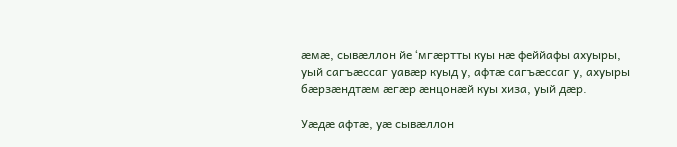æмæ, сывæллон йе ʻмгæртты куы нæ феййафы ахуыры, уый сагъæссаг уавæр куыд у, афтæ сагъæссаг у, ахуыры бæрзæндтæм æгæр æнцонæй куы хиза, уый дæр.

Уæдæ афтæ, уæ сывæллон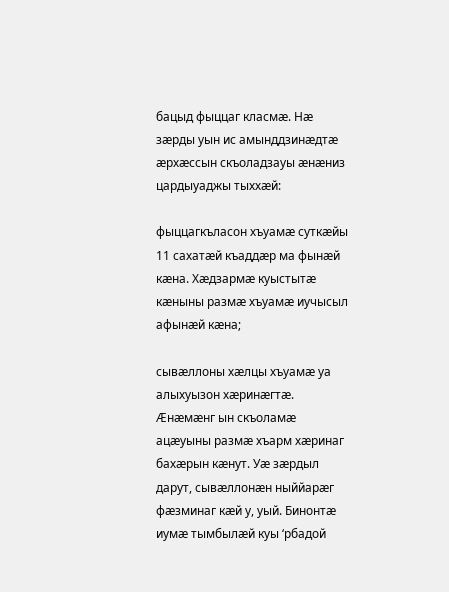бацыд фыццаг класмæ. Нæ зæрды уын ис амынддзинæдтæ æрхæссын скъоладзауы æнæниз цардыуаджы тыххæй:

фыццагкъласон хъуамæ суткæйы 11 сахатæй къаддæр ма фынæй кæна. Хæдзармæ куыстытæ кæныны размæ хъуамæ иучысыл афынæй кæна;

сывæллоны хæлцы хъуамæ уа алыхуызон хæринæгтæ. Æнæмæнг ын скъоламæ ацæуыны размæ хъарм хæринаг бахæрын кæнут. Уæ зæрдыл дарут, сывæллонæн ныййарæг фæзминаг кæй у, уый. Бинонтæ иумæ тымбылæй куы ʻрбадой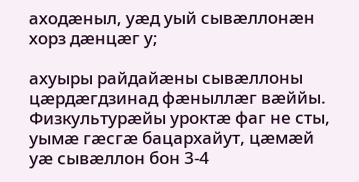аходæныл, уæд уый сывæллонæн хорз дæнцæг у;

ахуыры райдайæны сывæллоны цæрдæгдзинад фæныллæг вæййы. Физкультурæйы уроктæ фаг не сты, уымæ гæсгæ бацархайут, цæмæй уæ сывæллон бон 3-4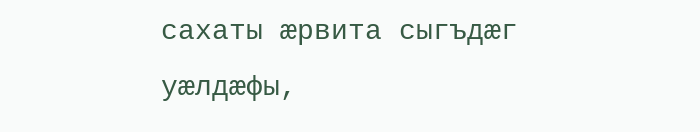сахаты æрвита сыгъдæг уæлдæфы,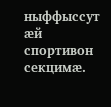ныффыссут æй спортивон секцимæ.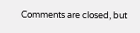Comments are closed, but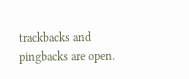trackbacks and pingbacks are open.